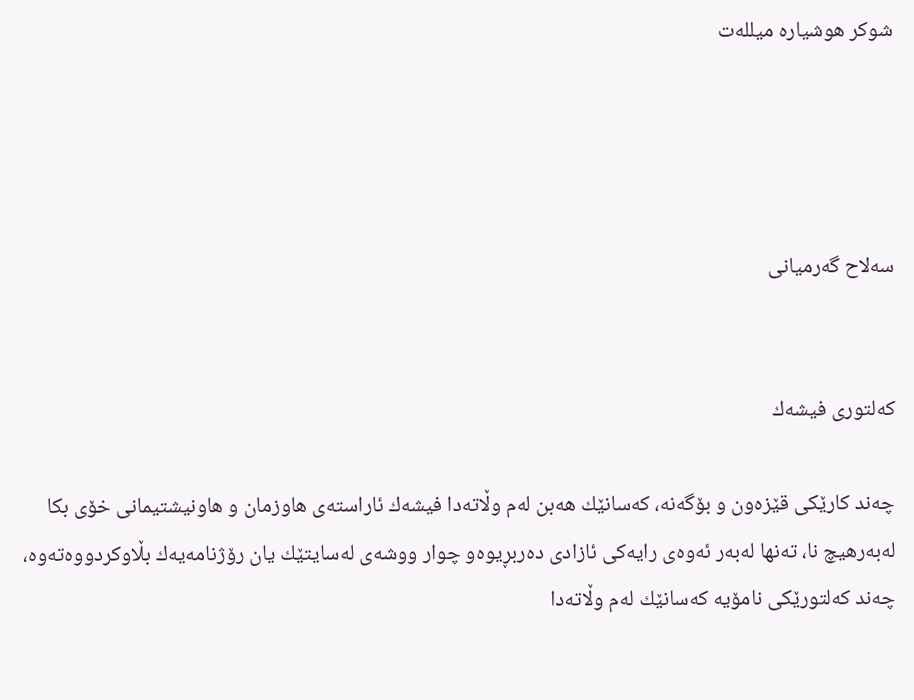شوكر هوشیاره‌ میلله‌ت




سه‌لاح گه‌رمیانی


كه‌لتوری فیشه‌ك

چه‌ند كارێكی قێزه‌ون و بۆگه‌نه‌، كه‌سانێك هه‌بن له‌م وڵاته‌دا فیشه‌ك ئاراسته‌ی هاوزمان و هاونیشتیمانی خۆی بكا له‌به‌رهیچ نا، ته‌نها له‌به‌ر ئه‌وه‌ی رایه‌كی ئازادی ده‌ربڕیوه‌و چوار ووشه‌ی له‌سایتێك یان رۆژنامه‌یه‌ك بڵاوكردووه‌ته‌وه‌، چه‌ند كه‌لتورێكی نامۆیه‌ كه‌سانێك له‌م وڵاته‌دا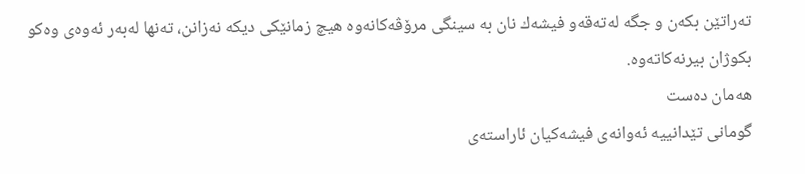ته‌راتێن بكه‌ن و جگه‌ له‌ته‌قه‌و فیشه‌ك نان به‌ سینگی مرۆڤه‌كانه‌وه‌ هیچ زمانێكی دیكه‌ نه‌زانن، ته‌نها له‌به‌ر ئه‌وه‌ی وه‌كو بكوژان بیرنه‌كاته‌وه‌.
هه‌مان ده‌ست
گومانی تێدانییه‌ ئه‌وانه‌ی فیشه‌كیان ئاراسته‌ی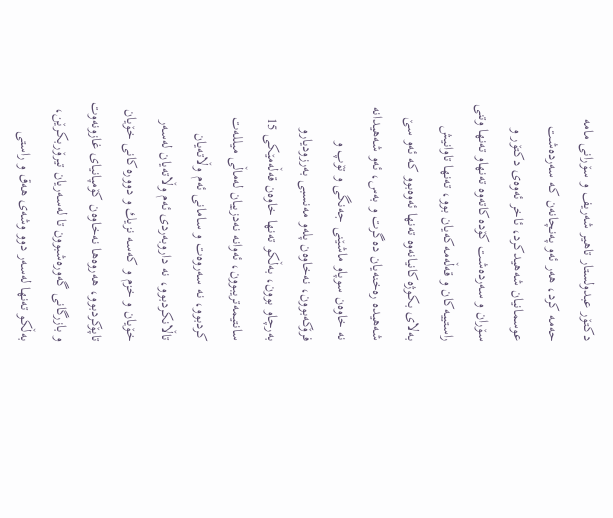دكتۆر عبدولستار تاهیر شه‌ریف و سۆرانی مامه‌ حه‌مه‌ كرد، هه‌ر ئه‌و په‌نچانه‌ن كه‌ سه‌رده‌شت عوسمانیان شه‌هیدكرد، ئاخر ئه‌وه‌ی دكتۆر و سۆران و سه‌رده‌شت كۆده‌كاته‌وه‌ ته‌نهاو ته‌نها وتنی راستییه‌كان و قه‌ڵه‌مه‌كه‌یان بوو، ته‌نها تاوانیش به‌لای بكوژه‌كانیانه‌وه‌ ته‌نها ئه‌وه‌بوو كه‌ ئه‌و سێ شه‌هیده‌ ره‌خنه‌یان ده‌گرت و به‌س، ئه‌و شه‌هیدانه‌ نه‌ خاوه‌ن سوپاو ماشێنی جه‌نگی و تۆپ و فرۆكه‌بوون، نه‌خاوه‌ن پله‌و مه‌نسبی به‌رزودیارو به‌رچاو بوون، به‌ڵكو ته‌نها خاوه‌ن قه‌ڵه‌مێكی 15 سانتیمه‌تریبوون، ئه‌وانه‌ نه‌دزییان له‌ماڵی میلله‌ت كردبوو، نه‌ سه‌روه‌ت و سامانی ئه‌م وڵاته‌یان تاڵانكردبوو، نه‌ داروبه‌ردی ئه‌م وڵاته‌یان له‌سه‌ر خۆیان و خزم و كه‌سه‌ نزیك و دووره‌كانی خۆیان تاپۆكردبوو، هه‌روه‌ها نه‌خاوه‌ن كۆمپانیای غازونه‌وت و بازرگانی گه‌وره‌شبوون تا له‌سه‌ریان تیرۆربكرێن، به‌ڵكو ته‌نها له‌سه‌ر دوو وشه‌ی هه‌ق و راستی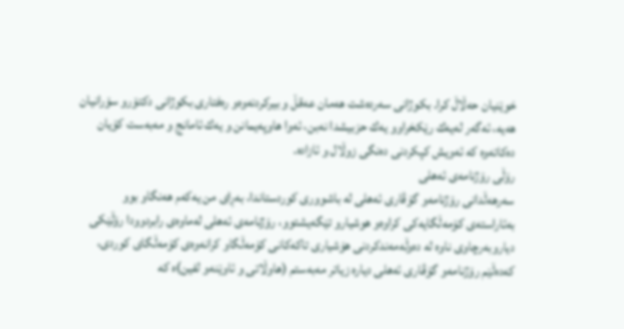خوێنیان حه‌ڵاڵ كرا. بكوژانی سه‌رده‌شت هه‌مان عه‌قڵ و بیركردنه‌وه‌و ره‌فتاری بكوژانی دكتۆرو سۆرانیان هه‌یه‌، ئه‌گه‌ر له‌یه‌ك رێكخراوو یه‌ك حزبیشدا نه‌بن، ئه‌وا هاوپه‌یمانن و یه‌ك ئامانج و مه‌به‌ست كۆیان ده‌كاته‌وه‌ كه‌ ئه‌ویش كپكردنی ده‌نگی زوڵال و ئازاده‌.
رۆڵی رۆژنامه‌ی ئه‌هلی
سه‌رهه‌ڵدانی رۆژنامه‌و گۆڤاری ئه‌هلی له‌ باشووری كوردستاندا، به‌ڕای من یه‌كه‌م هه‌نگاو بوو به‌ئاراسته‌ی كۆمه‌ڵگایه‌كی كراوه‌و هوشیارو تێگه‌یشتوو، رۆژنامه‌ی ئه‌هلی له‌ماوه‌ی رابردوودا رۆڵێكی دیاروبه‌رچاوی ناوه‌ له‌ ده‌وڵه‌مه‌ندكردنی هۆشیاری تاكه‌كانی كۆمه‌ڵگاو كرانه‌وه‌ی كۆمه‌ڵگای كوردی، كه‌ده‌ڵێم رۆژنامه‌و گۆڤاری ئه‌هلی دیاره‌ زیاتر مه‌به‌ستم (هاوڵاتی و ئاوێنه‌و لفین)ه‌ كه‌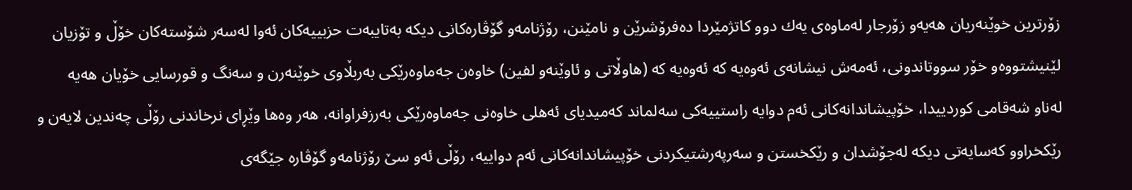زۆرترین خوێنه‌ریان هه‌یه‌و زۆرجار له‌ماوه‌ی یه‌ك دوو كاتژمێردا ده‌فرۆشرێن و نامێنن، رۆژنامه‌و گۆڤاره‌كانی دیكه‌ به‌تایبه‌ت حزبییه‌كان ئه‌وا له‌سه‌ر شۆسته‌كان خۆڵ و تۆزیان لێنیشتووه‌و خۆر سووتاندونی، ئه‌مه‌ش نیشانه‌ی ئه‌وه‌یه‌ كه‌ ئه‌وه‌یه‌ كه‌ (هاوڵاتی و ئاوێنه‌و لفین) خاوه‌ن جه‌ماوه‌رێكی به‌ربڵاوی خوێنه‌رن و سه‌نگ و قورسایی خۆیان هه‌یه‌ له‌ناو شه‌قامی كوردییدا، خۆپیشاندانه‌كانی ئه‌م دوایه‌ راستییه‌كی سه‌لماند كه‌میدیای ئه‌هلی خاوه‌نی جه‌ماوه‌رێكی به‌رزفراوانه‌، هه‌ر وه‌ها وێڕای نرخاندنی رۆڵی چه‌ندین لایه‌ن و رێكخراوو كه‌سایه‌تی دیكه‌ له‌جۆشدان و رێكخستن و سه‌رپه‌رشتیكردنی خۆپیشاندانه‌كانی ئه‌م دواییه‌، رۆڵی ئه‌و سێ رۆژنامه‌و گۆڤاره‌ جێگه‌ی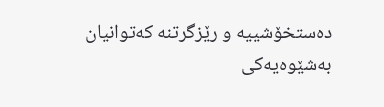ده‌ستخۆشییه‌ و رێزگرتنه‌ كه‌توانیان به‌شێوه‌یه‌كی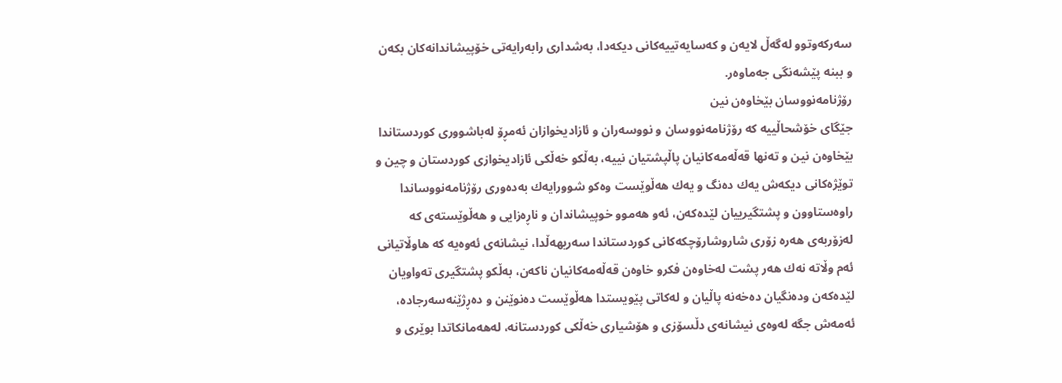سه‌ركه‌وتوو له‌گه‌ڵ لایه‌ن و كه‌سایه‌تییه‌كانی دیكه‌دا، به‌شداری رابه‌رایه‌تی خۆپیشاندانه‌كان بكه‌ن و ببنه‌ پێشه‌نگی جه‌ماوه‌ر.
رۆژنامه‌نووسان بێخاوه‌ن نین
جێگای خۆشحاڵییه‌ كه‌ رۆژنامه‌نووسان و نووسه‌ران و ئازادیخوازان ئه‌مڕۆ له‌باشووری كوردستاندا بێخاوه‌ن نین و ته‌نها قه‌ڵه‌مه‌كانیان پاڵپشتیان نییه‌، به‌ڵكو خه‌ڵكی ئازادیخوازی كوردستان و چین و توێژه‌كانی دیكه‌ش یه‌ك ده‌نگ و یه‌ك هه‌ڵوێست وه‌كو شوورایه‌ك به‌ده‌وری رۆژنامه‌نووساندا راوه‌ستاوون و پشتگیرییان لێده‌كه‌ن، ئه‌و هه‌موو خوپیشاندان و ناڕه‌زایی و هه‌ڵوێسته‌ی كه‌ له‌زۆربه‌ی هه‌ره‌ زۆری شاروشارۆچكه‌كانی كوردستاندا سه‌ریهه‌ڵدا، نیشانه‌ی ئه‌وه‌یه‌ كه‌ هاوڵاتیانی ئه‌م وڵاته‌ نه‌ك هه‌ر پشت له‌خاوه‌ن فكرو خاوه‌ن قه‌ڵه‌مه‌كانیان ناكه‌ن، به‌ڵكو پشتگیری ته‌واویان لێده‌كه‌ن وده‌نگیان ده‌خه‌نه‌ پاڵیان و له‌كاتی پێویستدا هه‌ڵوێست ده‌نوێنن و ده‌ڕژێنه‌سه‌رجاده‌، ئه‌مه‌ش جگه‌ له‌وه‌ی نیشانه‌ی دڵسۆزی و هۆشیاری خه‌ڵكی كوردستانه‌، له‌هه‌مانكاتدا بوێری و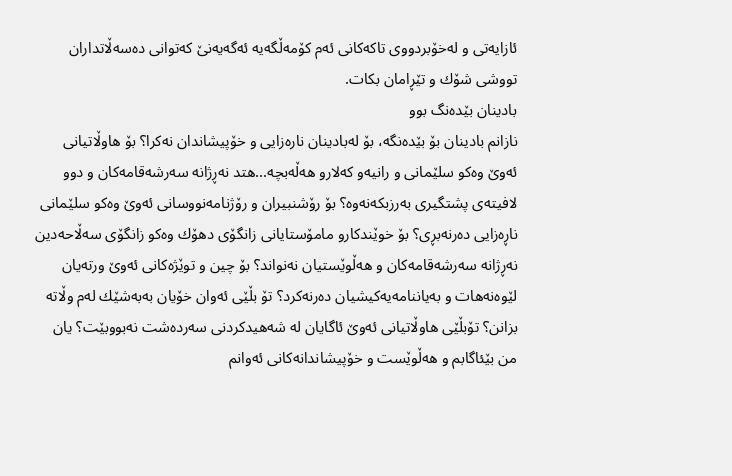ئازایه‌تی و له‌خۆبردووی تاكه‌كانی ئه‌م كۆمه‌ڵگه‌یه‌ ئه‌گه‌یه‌نێ كه‌توانی ده‌سه‌ڵاتداران تووشی شۆك و تێڕامان بكات.
بادینان بێده‌نگ بوو
نازانم بادینان بۆ بێده‌نگه‌، بۆ له‌بادینان ناره‌زایی و خۆپیشاندان نه‌كرا؟ بۆ هاوڵاتیانی ئه‌وێ وه‌كو سلێمانی و رانیه‌و كه‌لارو هه‌ڵه‌بچه‌...هتد نه‌ڕژانه‌ سه‌رشه‌قامه‌كان و دوو لافیته‌ی پشتگیری به‌رزبكه‌نه‌وه‌؟ بۆ رۆشنبیران و رۆژنامه‌نووسانی ئه‌وێ وه‌كو سلێمانی ناڕه‌زایی ده‌رنه‌بڕی؟ بۆ خوێندكارو مامۆستایانی زانگۆی دهۆك وه‌كو زانگۆی سه‌ڵاحه‌دین نه‌ڕژانه‌ سه‌رشه‌قامه‌كان و هه‌ڵوێستیان نه‌نواند؟ بۆ چین و توێژه‌كانی ئه‌وێ ورته‌یان لێوه‌نه‌هات و به‌یاننامه‌یه‌كیشیان ده‌رنه‌كرد؟ تۆ بڵێی ئه‌وان خۆیان به‌به‌شێك له‌م وڵاته‌ بزانن؟ تۆبڵێی هاوڵاتیانی ئه‌وێ ئاگایان له‌ شه‌هیدكردنی سه‌رده‌شت نه‌بووبێت؟ یان من بێئاگابم و هه‌ڵوێست و خۆپیشاندانه‌كانی ئه‌وانم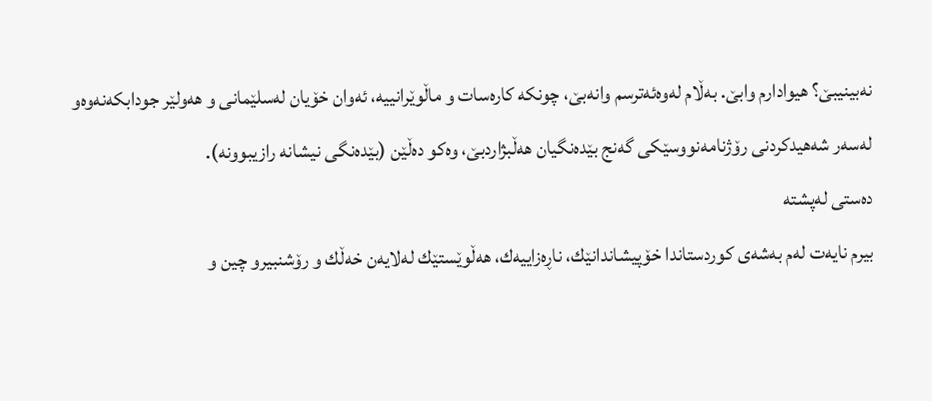نه‌بینیبێ؟ هیوادارم وابێ. به‌ڵام له‌وه‌ئه‌ترسم وانه‌بێ، چونكه‌ كاره‌سات و ماڵوێرانییه‌، ئه‌وان خۆیان له‌سلێمانی و هه‌ولێر جودابكه‌نه‌وه‌و له‌سه‌ر شه‌هیدكردنی رۆژنامه‌نووسێكی گه‌نج بێده‌نگیان هه‌ڵبژاردبێ، وه‌كو ده‌ڵێن (بێده‌نگی نیشانه‌ رازیبوونه‌).
ده‌ستی له‌پشته‌
بیرم نایه‌ت له‌م به‌شه‌ی كوردستاندا خۆپیشاندانێك، ناڕه‌زاییه‌ك، هه‌ڵوێستێك له‌لایه‌ن خه‌ڵك و رۆشنبیرو چین و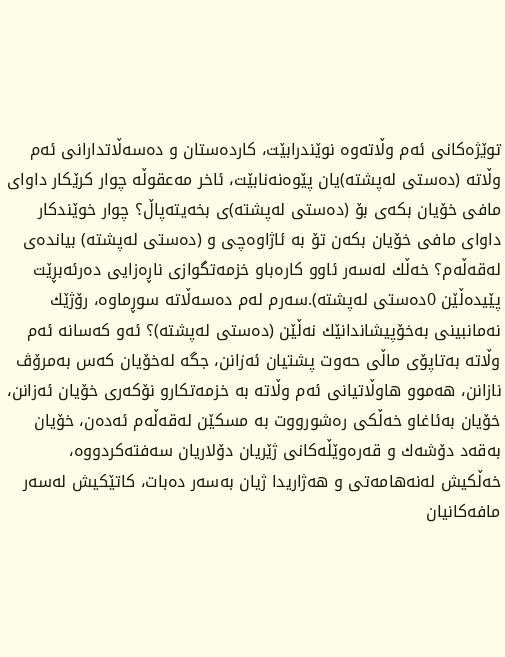توێژه‌كانی ئه‌م وڵاته‌وه‌ نوێندرابێت، كارده‌ستان و ده‌سه‌ڵاتدارانی ئه‌م وڵاته‌ (ده‌ستی له‌پشته‌)یان پێوه‌نه‌نابێت، ئاخر مه‌عقوڵه‌ چوار كرێكار داوای مافی خۆیان بكه‌ی بۆ (ده‌ستی له‌پشته‌)ی بخه‌یته‌پاڵ؟ چوار خوێندكار داوای مافی خۆیان بكه‌ن تۆ به‌ ئاژاوه‌چی و (ده‌ستی له‌پشته‌) بیانده‌ی له‌قه‌ڵه‌م؟ خه‌ڵك له‌سه‌ر ئاوو كاره‌باو خزمه‌تگوازی ناڕه‌زایی ده‌رئه‌بڕێت پێیده‌ڵێن 0ده‌ستی له‌پشته‌).سه‌رم له‌م ده‌سه‌ڵاته‌ سوڕماوه‌، رۆژێك نه‌مانبینی به‌خۆپیشاندانێك نه‌ڵێن (ده‌ستی له‌پشته‌)؟ ئه‌و كه‌سانه‌ ئه‌م وڵاته‌ به‌تاپۆی ماڵی حه‌وت پشتیان ئه‌زانن، جگه‌ له‌خۆیان كه‌س به‌مرۆڤ نازانن، هه‌موو هاوڵاتیانی ئه‌م وڵاته‌ به‌ خزمه‌تكارو نۆكه‌ری خۆیان ئه‌زانن، خۆیان به‌ئاغاو خه‌ڵكی ره‌شورووت به‌ مسكێن له‌قه‌ڵه‌م ئه‌ده‌ن، خۆیان به‌قه‌د دۆشه‌ك و قه‌ره‌وێڵه‌كانی ژێریان دۆلاریان سه‌فته‌كردووه‌، خه‌ڵكیش له‌نه‌هامه‌تی و هه‌ژاریدا ژیان به‌سه‌ر ده‌بات، كاتێكیش له‌سه‌ر مافه‌كانیان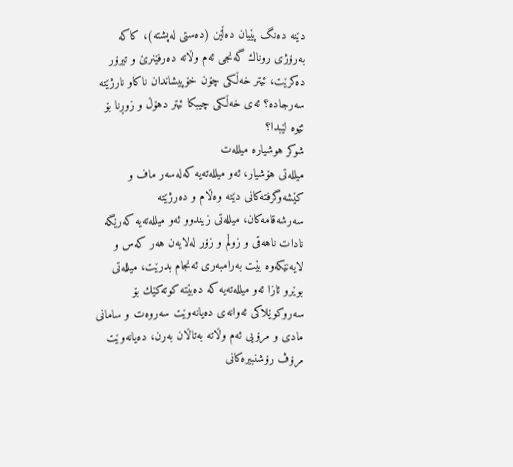دێنه‌ ده‌نگ پێیان ده‌ڵێن (ده‌ستی له‌پشته‌)، كاكه‌ به‌رۆژی روناك گه‌نجی ئه‌م وڵاته‌ ده‌رفێنرێ و تیرۆر ده‌كرێت، ئیتر خه‌ڵكی چۆن خۆپیشاندان ناكاو نارژێته‌ سه‌رجاده‌؟ ئه‌ی خه‌ڵكی چیبكا ئیتر دهۆڵ و زوڕنا بۆ ئێوه‌ لێبدا؟
شوكر هوشیاره‌ میلله‌ت
میلله‌تی هۆشیار، ئه‌و میلله‌ته‌یه‌ كه‌له‌سه‌ر ماف و كێشه‌وگرفته‌كانی دێته‌ وه‌ڵام و ده‌رژێته‌ سه‌رشه‌قامه‌كان، میلله‌تی زیندوو ئه‌و میلله‌ته‌یه‌ كه‌رێگه‌ نادات ناهه‌قی و زوڵم و زۆر له‌لایه‌ن هه‌ر كه‌س و لایه‌نێكه‌وه‌ بێت به‌رامبه‌ری ئه‌نجام بدرێت، میلله‌تی بوێرو ئازا ئه‌و میلله‌ته‌یه‌ كه‌ ده‌بێته‌ كوته‌كێك بۆ سه‌روكوێلاكی ئه‌وانه‌ی ده‌یانه‌وێت سه‌روه‌ت و سامانی مادی و مرۆیی ئه‌م وڵاته‌ به‌تاڵان به‌رن، ده‌یانه‌وێت مرۆڤ رۆشنبیره‌كانی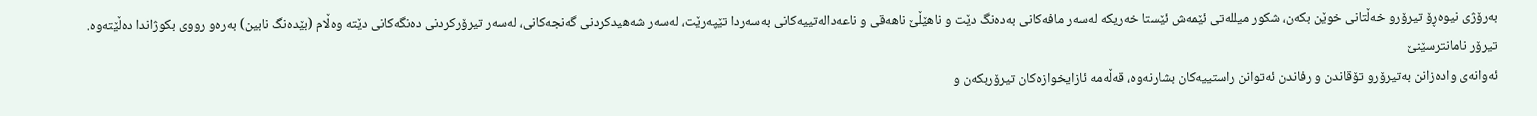به‌رۆژی نیوه‌ڕۆ تیرۆرو خه‌ڵتانی خوێن بكه‌ن، شكور میلله‌تی ئێمه‌ش ئێستا خه‌ریكه‌ له‌سه‌ر مافه‌كانی به‌ده‌نگ دێت و ناهێڵێ ناهه‌قی و ناعه‌داله‌تییه‌كانی به‌سه‌ردا تێپه‌رێت، له‌سه‌ر شه‌هیدكردنی گه‌نجه‌كانی، له‌سه‌ر تیرۆركردنی ده‌نگه‌كانی دێته‌ وه‌ڵام (بێده‌نگ نابین) به‌ره‌و رووی بكوژاندا ده‌ڵێته‌وه‌.
تیرۆر نامانترسێنێ
ئه‌وانه‌ی واده‌زانن به‌تیرۆرو تۆقاندن و رفاندن ئه‌توانن راستییه‌كان بشارنه‌وه‌، قه‌ڵه‌مه‌ ئازایخوازه‌كان تیرۆربكه‌ن و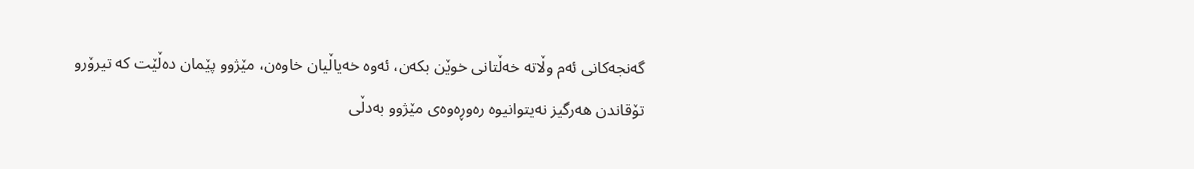گه‌نجه‌كانی ئه‌م وڵاته‌ خه‌ڵتانی خوێن بكه‌ن، ئه‌وه‌ خه‌یاڵیان خاوه‌ن، مێژوو پێمان ده‌ڵێت كه‌ تیرۆرو تۆقاندن هه‌رگیز نه‌یتوانیوه‌ ره‌وڕه‌وه‌ی مێژوو به‌دڵی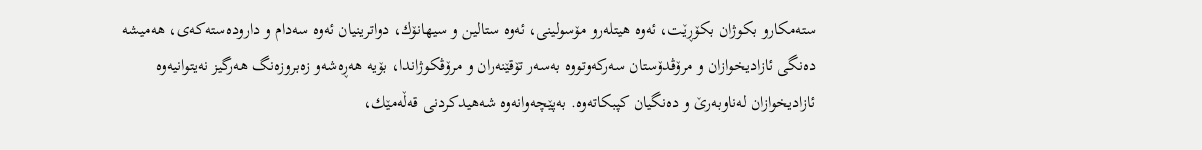سته‌مكارو بكوژان بكۆڕێت، ئه‌وه‌ هیتله‌رو مۆسولینی، ئه‌وه‌ ستالین و سیهانۆك، دواترینیان ئه‌وه‌ سه‌دام و داروده‌سته‌كه‌ی، هه‌میشه‌ ده‌نگی ئازادیخوازان و مرۆڤدۆستان سه‌ركه‌وتووه‌ به‌سه‌ر تۆقێنه‌ران و مرۆڤكوژاندا، بۆیه‌ هه‌ڕه‌شه‌و زه‌بروزه‌نگ هه‌رگیز نه‌یتوانیه‌وه‌ ئازادیخوازان له‌ناوبه‌رێ و ده‌نگیان كپبكاته‌وه‌. به‌پێچه‌وانه‌وه‌ شه‌هیدكردنی قه‌ڵه‌مێك،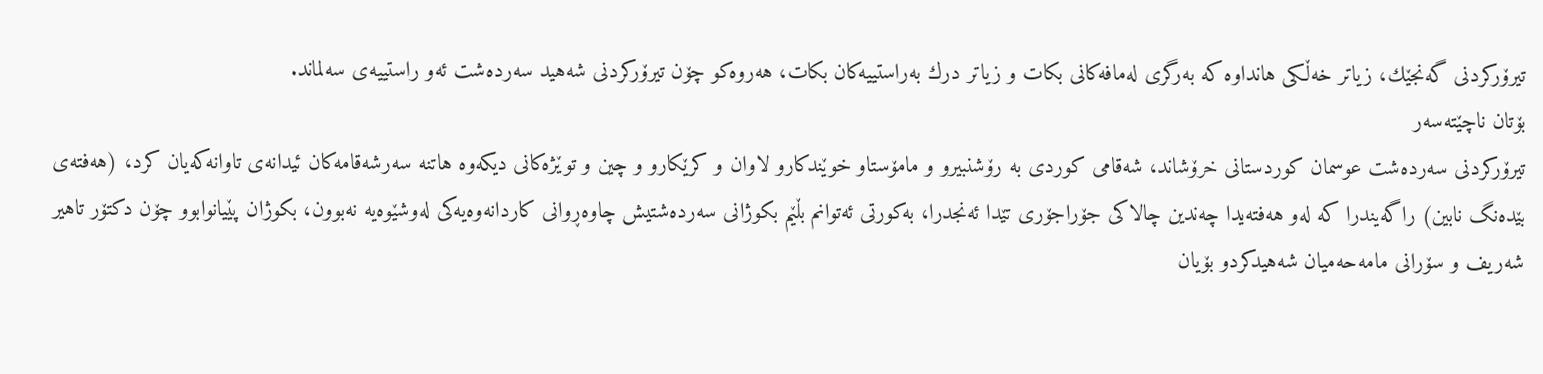تیرۆركردنی گه‌نجێك، زیاتر خه‌ڵكی هانداوه‌ كه‌ به‌رگری له‌مافه‌كانی بكات و زیاتر درك به‌راستییه‌كان بكات، هه‌روه‌كو چۆن تیرۆركردنی شه‌هید سه‌رده‌شت ئه‌و راستییه‌ی سه‌لماند.
بۆتان ناچێته‌سه‌ر
تیرۆركردنی سه‌رده‌شت عوسمان كوردستانی خرۆشاند، شه‌قامی كوردی به‌ رۆشنبیرو و مامۆستاو خوێندكارو لاوان و كرێكارو و چین و توێژه‌كانی دیكه‌وه‌ هاتنه‌ سه‌رشه‌قامه‌كان ئیدانه‌ی تاوانه‌كه‌یان كرد، (هه‌فته‌ی بێده‌نگ نابین) راگه‌یندرا كه‌ له‌و هه‌فته‌یدا چه‌ندین چالاكی جۆراجۆری تێدا ئه‌نجدرا، به‌كورتی ئه‌توانم بڵێم بكوژانی سه‌رده‌شتیش چاوه‌ڕوانی كاردانه‌وه‌یه‌كی له‌وشێوه‌یه‌ نه‌بوون، بكوژان پێیانوابوو چۆن دكتۆر تاهیر شه‌ریف و سۆرانی مامه‌حه‌میان شه‌هیدكردو بۆیان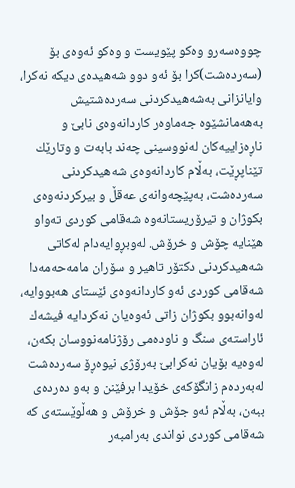چووه‌سه‌رو وه‌كو پێویست و وه‌كو ئه‌وه‌ی بۆ (سه‌رده‌شت)كرا بۆ ئه‌و دوو شه‌هیده‌ی دیكه‌ نه‌كرا، وایانزانی به‌شه‌هیدكردنی سه‌رده‌شتیش به‌هه‌مانشێوه‌ جه‌ماوه‌ر كاردانه‌وه‌ی نابێ و ناڕه‌زاییه‌كان له‌نووسینی چه‌ند بابه‌ت و وتارێك تێناپڕێت، به‌ڵام كاردانه‌وه‌ی شه‌هیدكردنی سه‌رده‌شت، به‌پێچه‌وانه‌ی عه‌قڵ و بیركردنه‌وه‌ی بكوژان و تیرۆریستانه‌وه‌ شه‌قامی كوردی ته‌واو هێنایه‌ چۆش و خرۆش. له‌وبڕوایه‌دام له‌كاتی شه‌هیدكردنی دكتۆر تاهیر و سۆران مامه‌حه‌مه‌دا شه‌قامی كوردی ئه‌و كاردانه‌وه‌ی ئێستای هه‌بووایه‌، له‌وانه‌بوو بكوژان زاتی ئه‌وه‌یان نه‌كردایه‌ فیشه‌ك ئاراسته‌ی سنگ و ناوده‌می رۆژنامه‌نووسان بكه‌ن، له‌وه‌یه‌ بۆیان نه‌كرابێ به‌رۆژی نیوه‌ڕۆ سه‌رده‌شت له‌به‌رده‌م زانگۆكه‌ی خۆیدا برفێنن و به‌و ده‌رده‌ی ببه‌ن، به‌ڵام ئه‌و جۆش و خرۆش و هه‌ڵوێسته‌ی كه‌ شه‌قامی كوردی نواندی به‌رامبه‌ر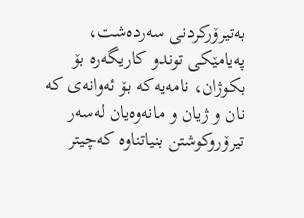به‌تیرۆركردنی سه‌رده‌شت، په‌یامێكی توندو كاریگه‌ره‌ بۆ بكوژان، نامه‌یه‌كه‌ بۆ ئه‌وانه‌ی كه‌ نان و ژیان و مانه‌وه‌یان له‌سه‌ر تیرۆروكوشتن بنیاتناوه‌ كه‌چیتر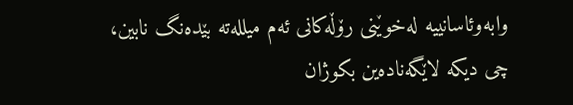وابه‌وئاسانییه‌ له‌خوێنی رۆڵه‌كانی ئه‌م میلله‌ته‌ بێده‌نگ نابین، چی دیكه‌ لاێگه‌ناده‌ین بكوژان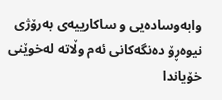وابه‌وساده‌یی و ساكارییه‌ی به‌رۆژی نیوه‌ڕۆ ده‌نگه‌كانی ئه‌م وڵاته‌ له‌خوێنی خۆیاندا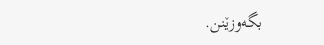بگه‌وزێنن.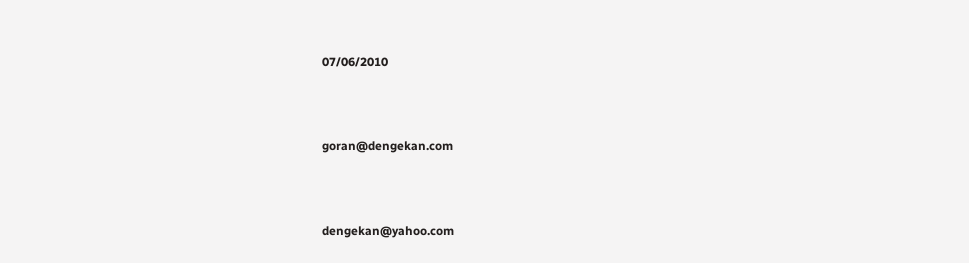07/06/2010



goran@dengekan.com



dengekan@yahoo.com